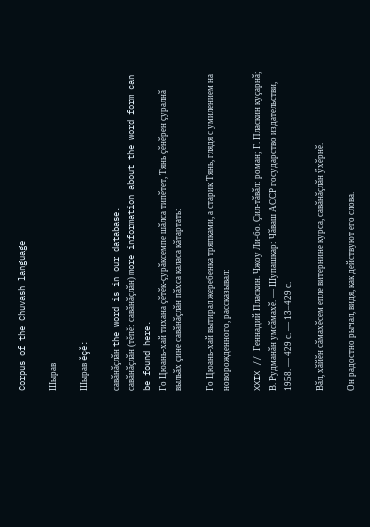Corpus of the Chuvash language

Шырав

Шырав ĕçĕ:

савӑнӑҫлӑн the word is in our database.
савӑнӑҫлӑн (тĕпĕ: савӑнӑҫлӑн) more information about the word form can be found here.
Го Цюань-хай тихана ҫӗтӗк-ҫурӑксемпе шӑлса типӗтет, Тянь ҫӗнӗрен ҫуралнӑ выльӑх ҫине савӑнӑҫлӑн пӑхса каласа кӑтартать:

Го Цюань-хай вытирал жеребенка тряпками, а старик Тянь, глядя с умилением на новорожденного, рассказывал:

XXIX // Геннадий Пласкин. Чжоу Ли-бо. Ҫил-тӑвӑл: роман; Г. Пласкин куҫарнӑ; В. Рудманӑн умсӑмахӗ. — Шупашкар: Чӑваш АССР государство издательстви, 1958. — 429 с. — 13–429 с.

Вӑл, хӑйӗн сӑмахӗсем епле витернине курса, савӑнӑҫлӑн ӳхӗрнӗ.

Он радостно рычал, видя, как действуют его слова.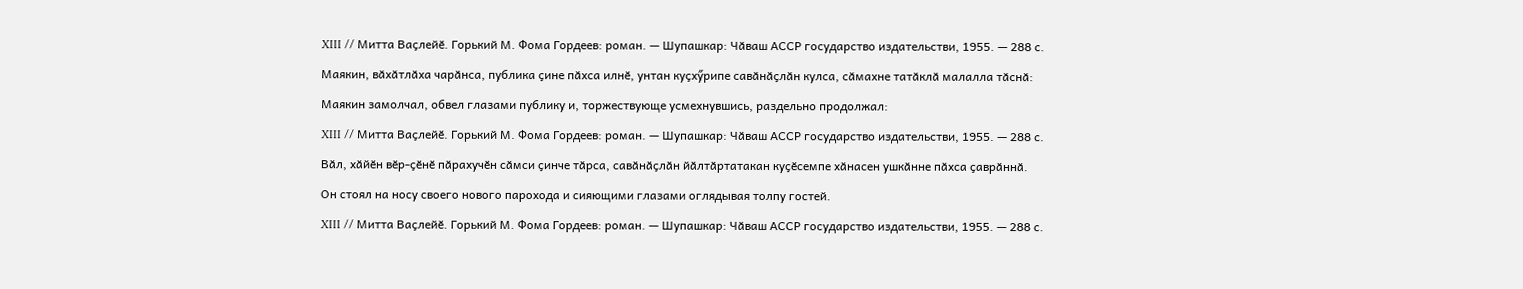XIII // Митта Ваҫлейӗ. Горький М. Фома Гордеев: роман. — Шупашкар: Чӑваш АССР государство издательстви, 1955. — 288 с.

Маякин, вӑхӑтлӑха чарӑнса, публика ҫине пӑхса илнӗ, унтан куҫхӳрипе савӑнӑҫлӑн кулса, сӑмахне татӑклӑ малалла тӑснӑ:

Маякин замолчал, обвел глазами публику и, торжествующе усмехнувшись, раздельно продолжал:

XIII // Митта Ваҫлейӗ. Горький М. Фома Гордеев: роман. — Шупашкар: Чӑваш АССР государство издательстви, 1955. — 288 с.

Вӑл, хӑйӗн вӗр-ҫӗнӗ пӑрахучӗн сӑмси ҫинче тӑрса, савӑнӑҫлӑн йӑлтӑртатакан куҫӗсемпе хӑнасен ушкӑнне пӑхса ҫаврӑннӑ.

Он стоял на носу своего нового парохода и сияющими глазами оглядывая толпу гостей.

XIII // Митта Ваҫлейӗ. Горький М. Фома Гордеев: роман. — Шупашкар: Чӑваш АССР государство издательстви, 1955. — 288 с.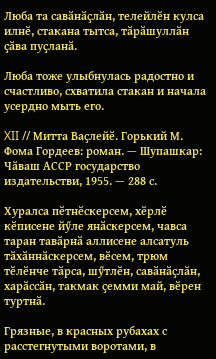Люба та савӑнӑҫлӑн, телейлӗн кулса илнӗ, стакана тытса, тӑрӑшуллӑн ҫӑва пуҫланӑ.

Люба тоже улыбнулась радостно и счастливо, схватила стакан и начала усердно мыть его.

XII // Митта Ваҫлейӗ. Горький М. Фома Гордеев: роман. — Шупашкар: Чӑваш АССР государство издательстви, 1955. — 288 с.

Хуралса пӗтнӗскерсем, хӗрлӗ кӗписене йӳле янӑскерсем, чавса таран тавӑрнӑ аллисене алсатуль тӑхӑннӑскерсем, вӗсем, трюм тӗлӗнче тӑрса, шӳтлӗн, савӑнӑҫлӑн, харӑссӑн, такмак ҫемми май, вӗрен туртнӑ.

Грязные, в красных рубахах с расстегнутыми воротами, в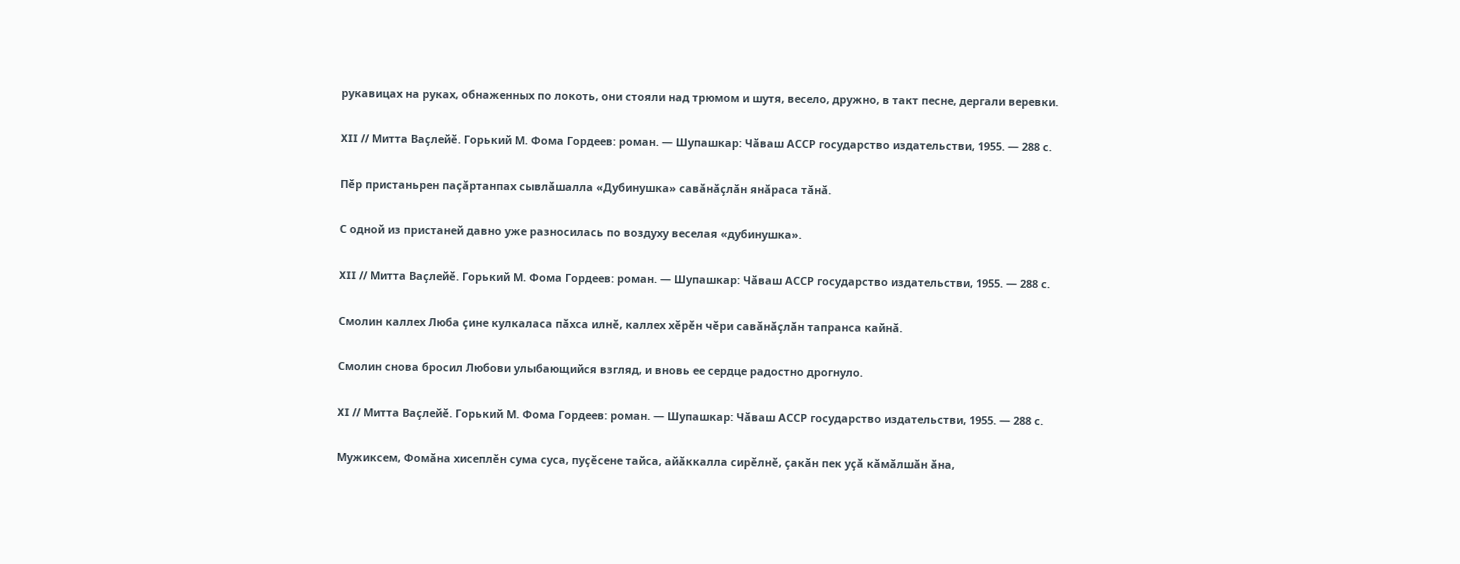рукавицах на руках, обнаженных по локоть, они стояли над трюмом и шутя, весело, дружно, в такт песне, дергали веревки.

XII // Митта Ваҫлейӗ. Горький М. Фома Гордеев: роман. — Шупашкар: Чӑваш АССР государство издательстви, 1955. — 288 с.

Пӗр пристаньрен паҫӑртанпах сывлӑшалла «Дубинушка» савӑнӑҫлӑн янӑраса тӑнӑ.

С одной из пристаней давно уже разносилась по воздуху веселая «дубинушка».

XII // Митта Ваҫлейӗ. Горький М. Фома Гордеев: роман. — Шупашкар: Чӑваш АССР государство издательстви, 1955. — 288 с.

Смолин каллех Люба ҫине кулкаласа пӑхса илнӗ, каллех хӗрӗн чӗри савӑнӑҫлӑн тапранса кайнӑ.

Смолин снова бросил Любови улыбающийся взгляд, и вновь ее сердце радостно дрогнуло.

XI // Митта Ваҫлейӗ. Горький М. Фома Гордеев: роман. — Шупашкар: Чӑваш АССР государство издательстви, 1955. — 288 с.

Мужиксем, Фомӑна хисеплӗн сума суса, пуҫӗсене тайса, айӑккалла сирӗлнӗ, ҫакӑн пек уҫӑ кӑмӑлшӑн ӑна,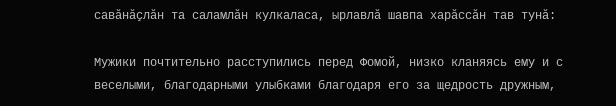савӑнӑҫлӑн та саламлӑн кулкаласа, ырлавлӑ шавпа харӑссӑн тав тунӑ:

Мужики почтительно расступились перед Фомой, низко кланяясь ему и с веселыми, благодарными улыбками благодаря его за щедрость дружным,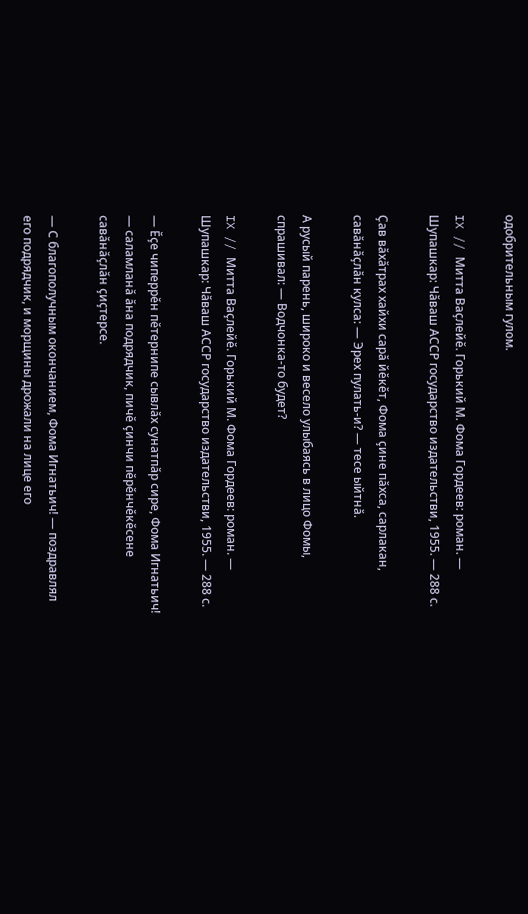одобрительным гулом.

IX // Митта Ваҫлейӗ. Горький М. Фома Гордеев: роман. — Шупашкар: Чӑваш АССР государство издательстви, 1955. — 288 с.

Ҫав вӑхӑтрах хайхи сарӑ йӗкӗт, Фома ҫине пӑхса, сарлакан, савӑнӑҫлӑн кулса: — Эрех пулать-и? — тесе ыйтнӑ.

А русый парень, широко и весело улыбаясь в лицо Фомы, спрашивал: — Водчонка-то будет?

IX // Митта Ваҫлейӗ. Горький М. Фома Гордеев: роман. — Шупашкар: Чӑваш АССР государство издательстви, 1955. — 288 с.

— Ӗҫе чиперрӗн пӗтернипе сывлӑх сунатпӑр сире, Фома Игнатьич! — саламланӑ ӑна подрядчик, пичӗ ҫинчи пӗрӗнчӗкӗсене савӑнӑҫлӑн ҫиҫтерсе.

— С благополучным окончанием, Фома Игнатьич! — поздравлял его подрядчик, и морщины дрожали на лице его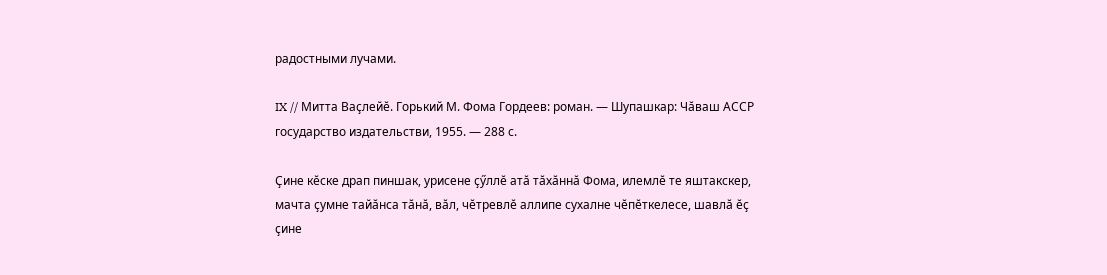радостными лучами.

IX // Митта Ваҫлейӗ. Горький М. Фома Гордеев: роман. — Шупашкар: Чӑваш АССР государство издательстви, 1955. — 288 с.

Ҫине кӗске драп пиншак, урисене ҫӳллӗ атӑ тӑхӑннӑ Фома, илемлӗ те яштакскер, мачта ҫумне тайӑнса тӑнӑ, вӑл, чӗтревлӗ аллипе сухалне чӗпӗткелесе, шавлӑ ӗҫ ҫине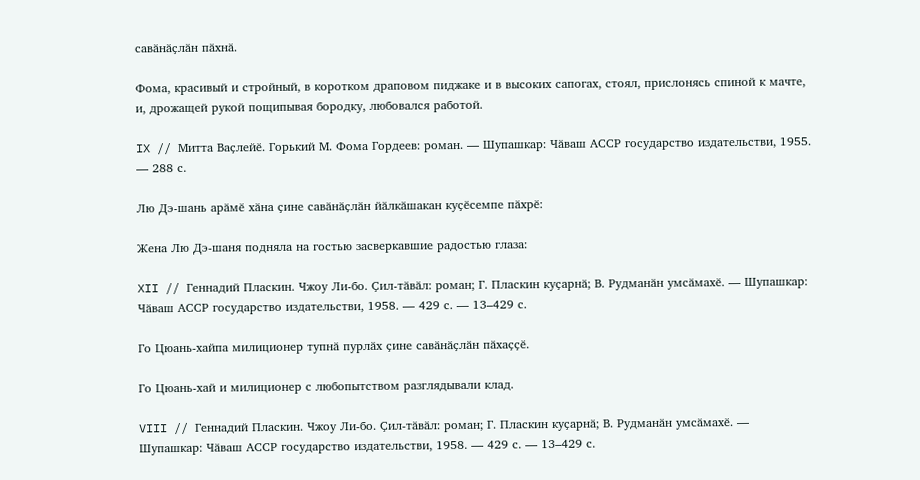савӑнӑҫлӑн пӑхнӑ.

Фома, красивый и стройный, в коротком драповом пиджаке и в высоких сапогах, стоял, прислонясь спиной к мачте, и, дрожащей рукой пощипывая бородку, любовался работой.

IX // Митта Ваҫлейӗ. Горький М. Фома Гордеев: роман. — Шупашкар: Чӑваш АССР государство издательстви, 1955. — 288 с.

Лю Дэ-шань арӑмӗ хӑна ҫине савӑнӑҫлӑн йӑлкӑшакан куҫӗсемпе пӑхрӗ:

Жена Лю Дэ-шаня подняла на гостью засверкавшие радостью глаза:

XII // Геннадий Пласкин. Чжоу Ли-бо. Ҫил-тӑвӑл: роман; Г. Пласкин куҫарнӑ; В. Рудманӑн умсӑмахӗ. — Шупашкар: Чӑваш АССР государство издательстви, 1958. — 429 с. — 13–429 с.

Го Цюань-хайпа милиционер тупнӑ пурлӑх ҫине савӑнӑҫлӑн пӑхаҫҫӗ.

Го Цюань-хай и милиционер с любопытством разглядывали клад.

VIII // Геннадий Пласкин. Чжоу Ли-бо. Ҫил-тӑвӑл: роман; Г. Пласкин куҫарнӑ; В. Рудманӑн умсӑмахӗ. — Шупашкар: Чӑваш АССР государство издательстви, 1958. — 429 с. — 13–429 с.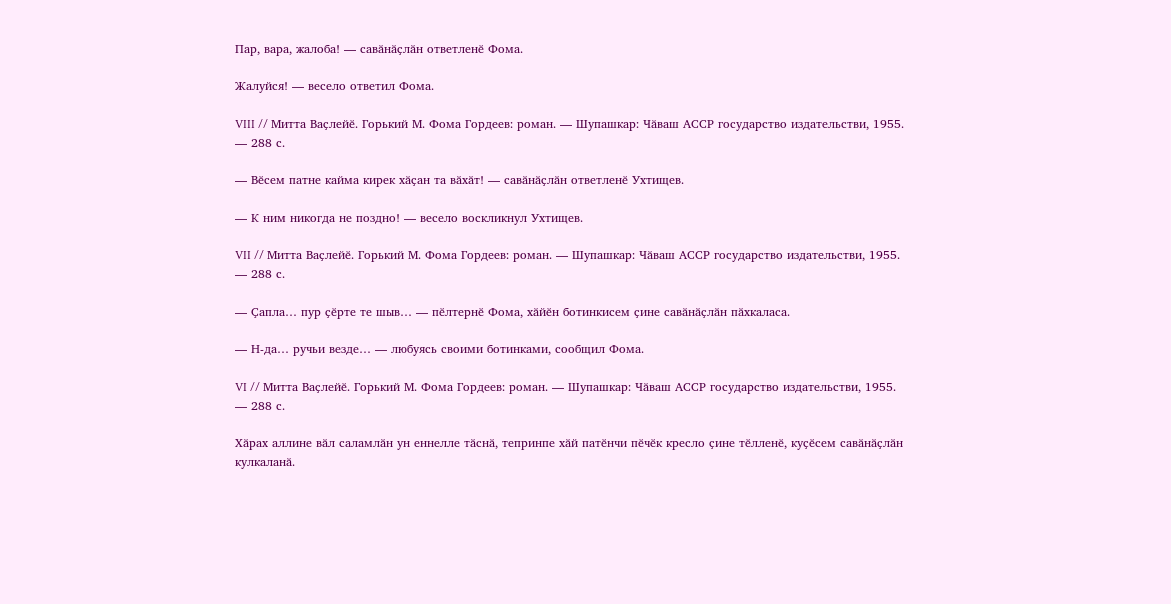Пар, вара, жалоба! — савӑнӑҫлӑн ответленӗ Фома.

Жалуйся! — весело ответил Фома.

VIII // Митта Ваҫлейӗ. Горький М. Фома Гордеев: роман. — Шупашкар: Чӑваш АССР государство издательстви, 1955. — 288 с.

— Вӗсем патне кайма кирек хӑҫан та вӑхӑт! — савӑнӑҫлӑн ответленӗ Ухтищев.

— К ним никогда не поздно! — весело воскликнул Ухтищев.

VII // Митта Ваҫлейӗ. Горький М. Фома Гордеев: роман. — Шупашкар: Чӑваш АССР государство издательстви, 1955. — 288 с.

— Ҫапла… пур ҫӗрте те шыв… — пӗлтернӗ Фома, хӑйӗн ботинкисем ҫине савӑнӑҫлӑн пӑхкаласа.

— Н-да… ручьи везде… — любуясь своими ботинками, сообщил Фома.

VI // Митта Ваҫлейӗ. Горький М. Фома Гордеев: роман. — Шупашкар: Чӑваш АССР государство издательстви, 1955. — 288 с.

Хӑрах аллине вӑл саламлӑн ун еннелле тӑснӑ, тепринпе хӑй патӗнчи пӗчӗк кресло ҫине тӗлленӗ, куҫӗсем савӑнӑҫлӑн кулкаланӑ.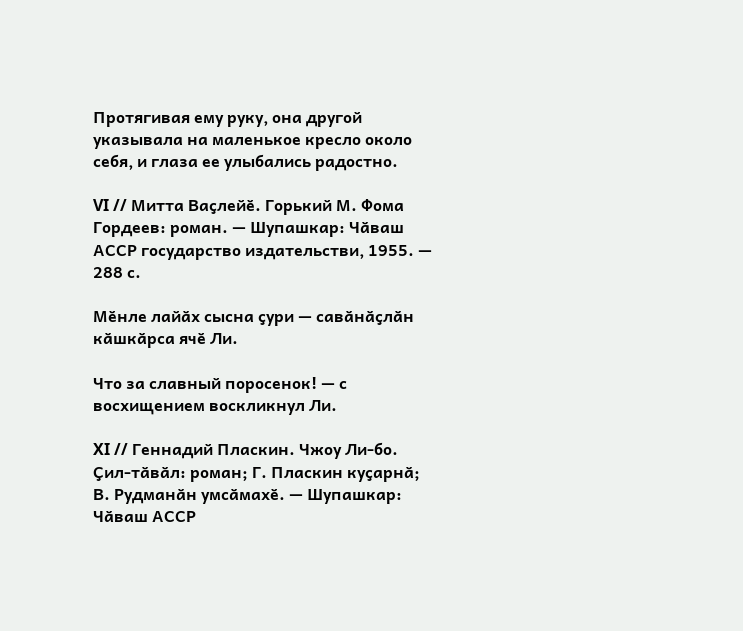Протягивая ему руку, она другой указывала на маленькое кресло около себя, и глаза ее улыбались радостно.

VI // Митта Ваҫлейӗ. Горький М. Фома Гордеев: роман. — Шупашкар: Чӑваш АССР государство издательстви, 1955. — 288 с.

Мӗнле лайӑх сысна ҫури — савӑнӑҫлӑн кӑшкӑрса ячӗ Ли.

Что за славный поросенок! — с восхищением воскликнул Ли.

XI // Геннадий Пласкин. Чжоу Ли-бо. Ҫил-тӑвӑл: роман; Г. Пласкин куҫарнӑ; В. Рудманӑн умсӑмахӗ. — Шупашкар: Чӑваш АССР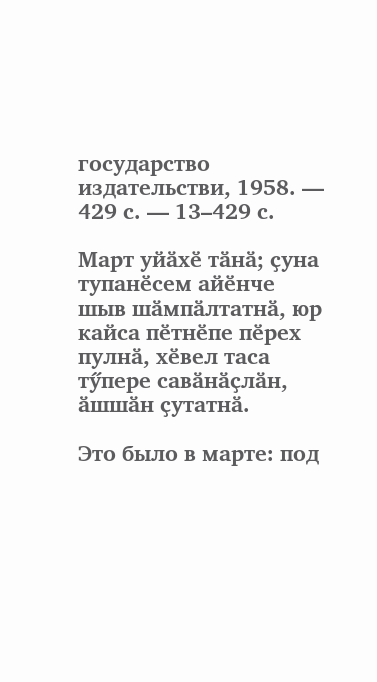государство издательстви, 1958. — 429 с. — 13–429 с.

Март уйӑхӗ тӑнӑ; ҫуна тупанӗсем айӗнче шыв шӑмпӑлтатнӑ, юр кайса пӗтнӗпе пӗрех пулнӑ, хӗвел таса тӳпере савӑнӑҫлӑн, ӑшшӑн ҫутатнӑ.

Это было в марте: под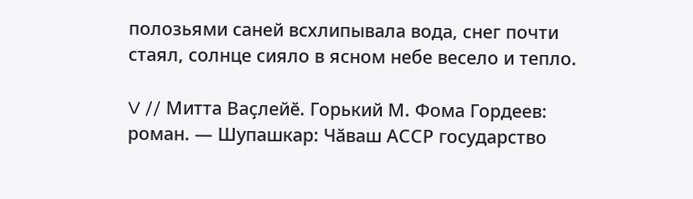полозьями саней всхлипывала вода, снег почти стаял, солнце сияло в ясном небе весело и тепло.

V // Митта Ваҫлейӗ. Горький М. Фома Гордеев: роман. — Шупашкар: Чӑваш АССР государство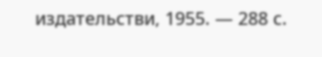издательстви, 1955. — 288 с.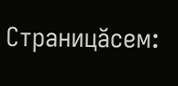Страницăсем: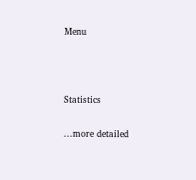Menu



Statistics

...more detailed